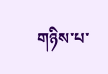གཉིས་པ་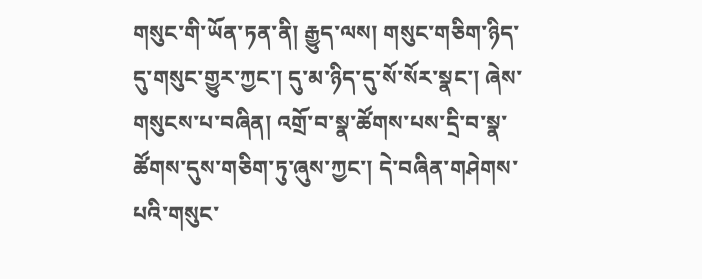གསུང་གི་ཡོན་ཏན་ནི། རྒྱུད་ལས། གསུང་གཅིག་ཉིད་དུ་གསུང་གྱུར་ཀྱང་། དུ་མ་ཉིད་དུ་སོ་སོར་སྣང་། ཞེས་གསུངས་པ་བཞིན། འགྲོ་བ་སྣ་ཚོགས་པས་དྲི་བ་སྣ་ཚོགས་དུས་གཅིག་ཏུ་ཞུས་ཀྱང་། དེ་བཞིན་གཤེགས་པའི་གསུང་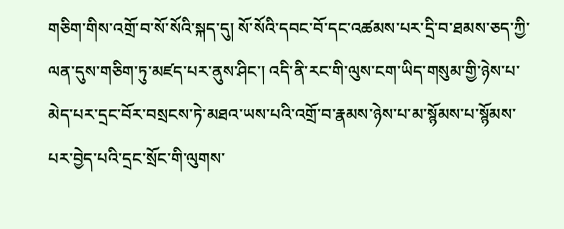གཅིག་གིས་འགྲོ་བ་སོ་སོའི་སྐད་དུ། སོ་སོའི་དབང་བོ་དང་འཚམས་པར་དྲི་བ་ཐམས་ཅད་ཀྱི་ལན་དུས་གཅིག་ཏུ་མཛད་པར་ནུས་ཤིང་། འདི་ནི་རང་གི་ལུས་ངག་ཡིད་གསུམ་གྱི་ཉེས་པ་མེད་པར་དྲང་བོར་བསྲངས་ཏེ་མཐའ་ཡས་པའི་འགྲོ་བ་རྣམས་ཉེས་པ་མ་སྙོམས་པ་སྙོམས་པར་བྱེད་པའི་དྲང་སྲོང་གི་ལུགས་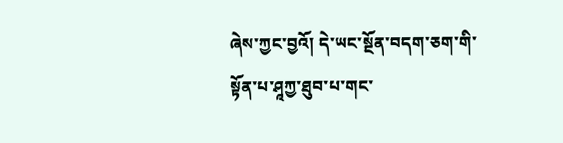ཞེས་ཀྱང་བྱའོ། དེ་ཡང་སྔོན་བདག་ཅག་གི་སྟོན་པ་ཤཱཀྱ་ཐུབ་པ་གང་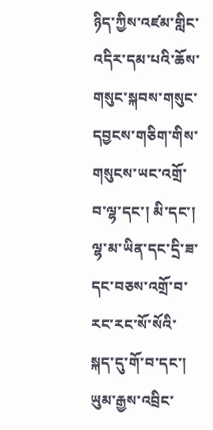ཉིད་ཀྱིས་འཛམ་གླིང་འདིར་དམ་པའི་ཆོས་གསུང་སྐབས་གསུང་དབྱངས་གཅིག་གིས་གསུངས་ཡང་འགྲོ་བ་ལྷ་དང་། མི་དང་། ལྷ་མ་ཡིན་དང་དྲི་ཟ་དང་བཅས་འགྲོ་བ་རང་རང་སོ་སོའི་སྐད་དུ་གོ་བ་དང་། ཡུམ་རྒྱས་འབྲིང་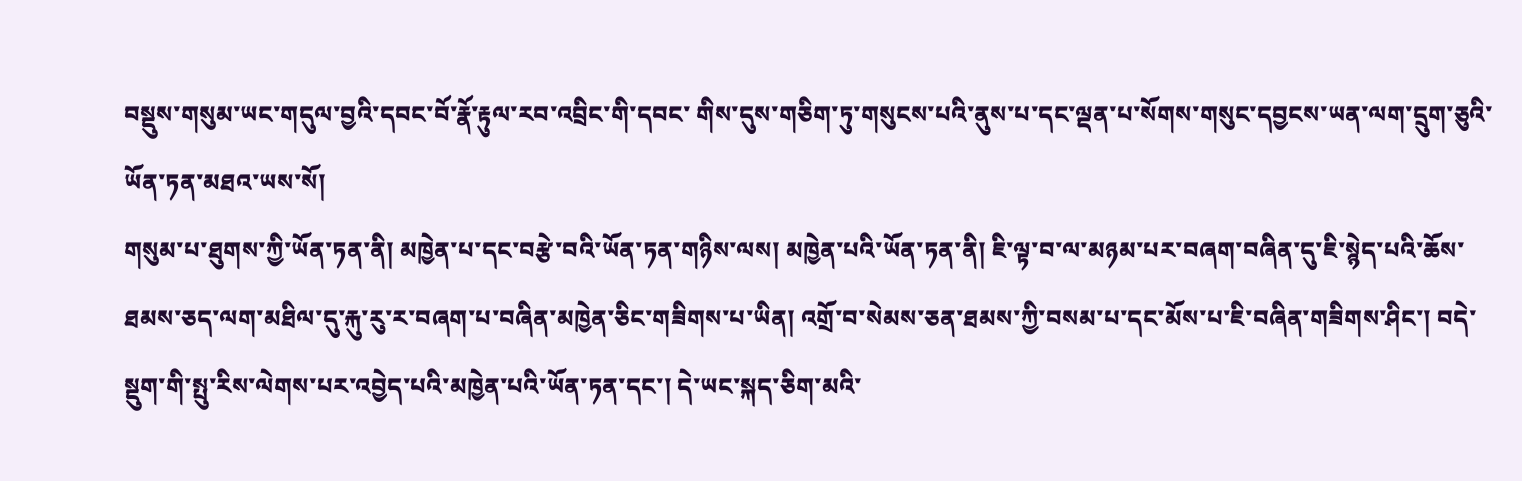བསྡུས་གསུམ་ཡང་གདུལ་བྱའི་དབང་བོ་རྣོ་རྟུལ་རབ་འབྲིང་གི་དབང་ གིས་དུས་གཅིག་ཏུ་གསུངས་པའི་ནུས་པ་དང་ལྡན་པ་སོགས་གསུང་དབྱངས་ཡན་ལག་དྲུག་ཅུའི་ཡོན་ཏན་མཐའ་ཡས་སོ།
གསུམ་པ་ཐུགས་ཀྱི་ཡོན་ཏན་ནི། མཁྱེན་པ་དང་བརྩེ་བའི་ཡོན་ཏན་གཉིས་ལས། མཁྱེན་པའི་ཡོན་ཏན་ནི། ཇི་ལྟ་བ་ལ་མཉམ་པར་བཞག་བཞིན་དུ་ཇི་སྙེད་པའི་ཆོས་ཐམས་ཅད་ལག་མཐིལ་དུ་རྐུ་རུ་ར་བཞག་པ་བཞིན་མཁྱེན་ཅིང་གཟིགས་པ་ཡིན། འགྲོ་བ་སེམས་ཅན་ཐམས་ཀྱི་བསམ་པ་དང་མོས་པ་ཇི་བཞིན་གཟིགས་ཤིང་། བདེ་སྡུག་གི་སྤུ་རིས་ལེགས་པར་འབྱེད་པའི་མཁྱེན་པའི་ཡོན་ཏན་དང་། དེ་ཡང་སྐད་ཅིག་མའི་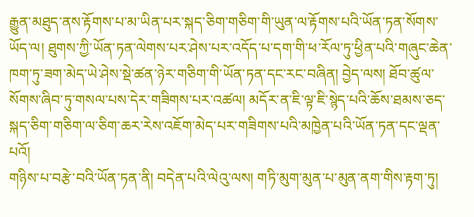རྒྱུན་མཐུད་ནས་རྟོགས་པ་མ་ཡིན་པར་སྐད་ཅིག་གཅིག་གི་ཡུན་ལ་རྟོགས་པའི་ཡོན་ཏན་སོགས་ཡོད་ལ། ཐུགས་ཀྱི་ཡོན་ཏན་ལེགས་པར་ཤེས་པར་འདོད་པ་དག་གི་ཕ་རོལ་ཏུ་ཕྱིན་པའི་གཞུང་ཆེན་ཁག་ཏུ་ཟག་མེད་ཡེ་ཤེས་སྡེ་ཚན་ཉེར་གཅིག་གི་ཡོན་ཏན་དང་རང་བཞིན། བྱེད་ལས། ཐོབ་ཚུལ་སོགས་ཞིབ་ཏུ་གསལ་པས་དེར་གཟིགས་པར་འཚལ། མདོར་ན་ཇི་ལྟ་ཇི་སྙེད་པའི་ཆོས་ཐམས་ཅད་སྐད་ཅིག་གཅིག་ལ་ཅིག་ཆར་རེས་འཇོག་མེད་པར་གཟིགས་པའི་མཁྱེན་པའི་ཡོན་ཏན་དང་ལྡན་པའོ།
གཉིས་པ་བརྩེ་བའི་ཡོན་ཏན་ནི། བདེན་པའི་ལེའུ་ལས། གཏི་མུག་མུན་པ་མུན་ནག་གིས་རྟག་ཏུ།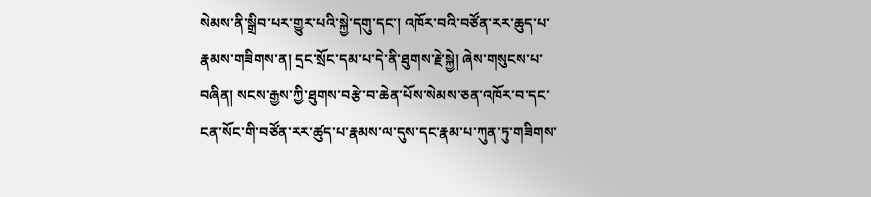སེམས་ནི་སྒྲིབ་པར་གྱུར་པའི་སྐྱེ་དགུ་དང་། འཁོར་བའི་བཙོན་རར་ཆུད་པ་རྣམས་གཟིགས་ན། དྲང་སྲོང་དམ་པ་དེ་ནི་ཐུགས་རྗེ་སྐྱེ། ཞེས་གསུངས་པ་བཞིན། སངས་རྒྱས་ཀྱི་ཐུགས་བརྩེ་བ་ཆེན་པོས་སེམས་ཅན་འཁོར་བ་དང་ངན་སོང་གི་བཙོན་རར་ཚུད་པ་རྣམས་ལ་དུས་དང་རྣམ་པ་ཀུན་ཏུ་གཟིགས་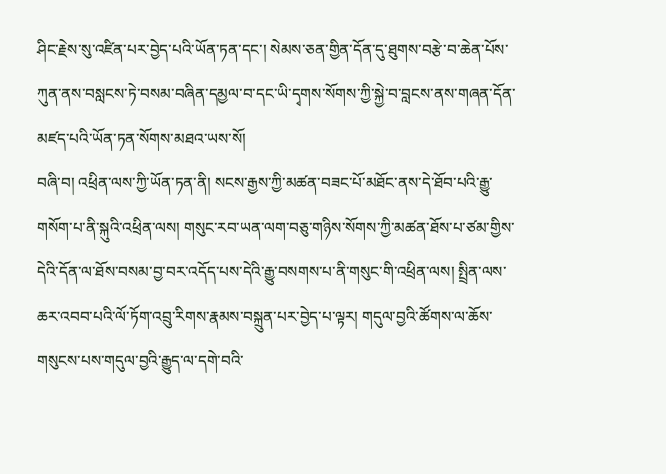ཤིང་རྗེས་སུ་འཛིན་པར་བྱེད་པའི་ཡོན་ཏན་དང་། སེམས་ཅན་གྱིན་དོན་དུ་ཐུགས་བརྩེ་བ་ཆེན་པོས་ཀུན་ནས་བསླངས་ཏེ་བསམ་བཞིན་དམྱལ་བ་དང་ཡི་དྭགས་སོགས་ཀྱི་སྐྱེ་བ་བླངས་ནས་གཞན་དོན་མཛད་པའི་ཡོན་ཏན་སོགས་མཐའ་ཡས་སོ།
བཞི་བ། འཕྲིན་ལས་ཀྱི་ཡོན་ཏན་ནི། སངས་རྒྱས་ཀྱི་མཚན་བཟང་པོ་མཐོང་ནས་དེ་ཐོབ་པའི་རྒྱུ་གསོག་པ་ནི་སྐུའི་འཕྲིན་ལས། གསུང་རབ་ཡན་ལག་བཅུ་གཉིས་སོགས་ཀྱི་མཚན་ཐོས་པ་ཙམ་གྱིས་དེའི་དོན་ལ་ཐོས་བསམ་བྱ་བར་འདོད་པས་དེའི་རྒྱུ་བསགས་པ་ནི་གསུང་གི་འཕྲིན་ལས། སྤྲིན་ལས་ཆར་འབབ་པའི་ལོ་ཏོག་འབྲུ་རིགས་རྣམས་བསྐྲུན་པར་བྱེད་པ་ལྟར། གདུལ་བྱའི་ཚོགས་ལ་ཆོས་གསུངས་པས་གདུལ་བྱའི་རྒྱུད་ལ་དགེ་བའི་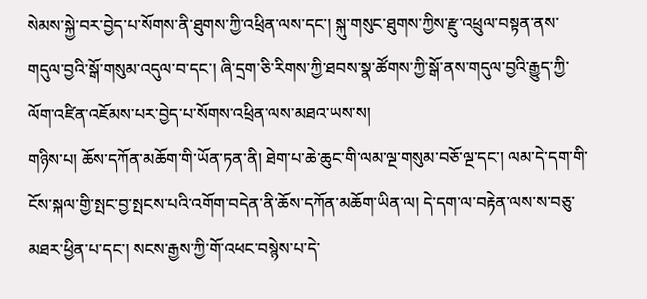སེམས་སྐྱེ་བར་བྱེད་པ་སོགས་ནི་ཐུགས་ཀྱི་འཕྲིན་ལས་དང་། སྐུ་གསུང་ཐུགས་ཀྱིས་རྫུ་འཕྲུལ་བསྟན་ནས་གདུལ་བྱའི་སྒོ་གསུམ་འདུལ་བ་དང་། ཞི་དྲག་ཅི་རིགས་ཀྱི་ཐབས་སྣ་ཚོགས་ཀྱི་སྒོ་ནས་གདུལ་བྱའི་རྒྱུད་ཀྱི་ལོག་འཛིན་འཇོམས་པར་བྱེད་པ་སོགས་འཕྲིན་ལས་མཐའ་ཡས་ས།
གཉིས་པ། ཆོས་དཀོན་མཆོག་གི་ཡོན་ཏན་ནི། ཐེག་པ་ཆེ་ཆུང་གི་ལམ་ལྔ་གསུམ་བཅོ་ལྔ་དང་། ལམ་དེ་དག་གི་ངོས་སྐལ་གྱི་སྤང་བྱ་སྤངས་པའི་འགོག་བདེན་ནི་ཆོས་དཀོན་མཆོག་ཡིན་ལ། དེ་དག་ལ་བརྟེན་ལས་ས་བཅུ་མཐར་ཕྱིན་པ་དང་། སངས་རྒྱས་ཀྱི་གོ་འཕང་བསྙེས་པ་དེ་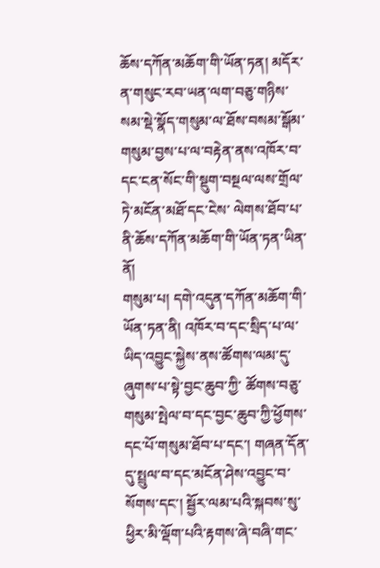ཆོས་དཀོན་མཆོག་གི་ཡོན་ཏན། མདོར་ན་གསུང་རབ་ཡན་ལག་བཅུ་གཉིས་སམ་སྡེ་སྣོད་གསུམ་ལ་ཐོས་བསམ་སྒོམ་གསུམ་བྱས་པ་ལ་བརྟེན་ནས་འཁོར་བ་དང་ངན་སོང་གི་སྡུག་བསྔལ་ལས་གྲོལ་ཏེ་མངོན་མཐོ་དང་ངེས་ ལེགས་ཐོབ་པ་ནི་ཆོས་དཀོན་མཆོག་གི་ཡོན་ཏན་ཡིན་ནོ།
གསུམ་པ། དགེ་འདུན་དཀོན་མཆོག་གི་ཡོན་ཏན་ནི། འཁོར་བ་དང་སྲིད་པ་ལ་ཡིད་འབྱུང་སྐྱེས་ནས་ཚོགས་ལམ་དུ་ཞུགས་པ་སྟེ་བྱང་ཆུབ་ཀྱི་ ཚོགས་བཅུ་གསུམ་སྤེལ་བ་དང་བྱང་ཆུབ་ཀྱི་ཕྱོགས་དང་པོ་གསུམ་ཐོབ་པ་དང་། གཞན་དོན་དུ་སྤྲུལ་བ་དང་མངོན་ཤེས་འབྱུང་བ་སོགས་དང་། སྦྱོར་ལམ་པའི་སྐབས་སུ་ཕྱིར་མི་ལྡོག་པའི་རྟགས་ཞེ་བཞི་གང་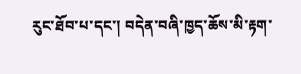རུང་ཐོབ་པ་དང་། བདེན་བཞི་ཁྱད་ཆོས་མི་རྟག་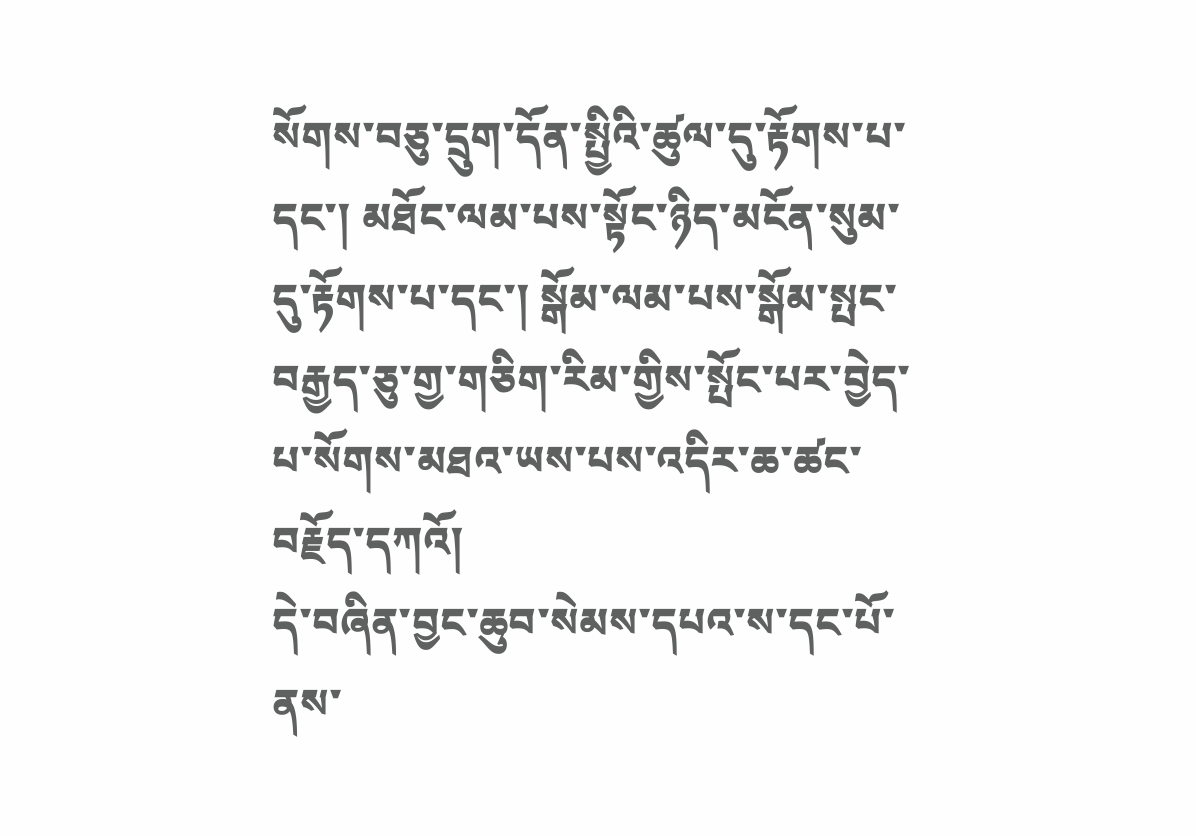སོགས་བཅུ་དྲུག་དོན་སྤྱིའི་ཚུལ་དུ་རྟོགས་པ་དང་། མཐོང་ལམ་པས་སྟོང་ཉིད་མངོན་སུམ་དུ་རྟོགས་པ་དང་། སྒོམ་ལམ་པས་སྒོམ་སྤང་བརྒྱད་ཅུ་གྱ་གཅིག་རིམ་གྱིས་སྤོང་པར་བྱེད་པ་སོགས་མཐའ་ཡས་པས་འདིར་ཆ་ཚང་བརྗོད་དཀའོ།
དེ་བཞིན་བྱང་ཆུབ་སེམས་དཔའ་ས་དང་པོ་ནས་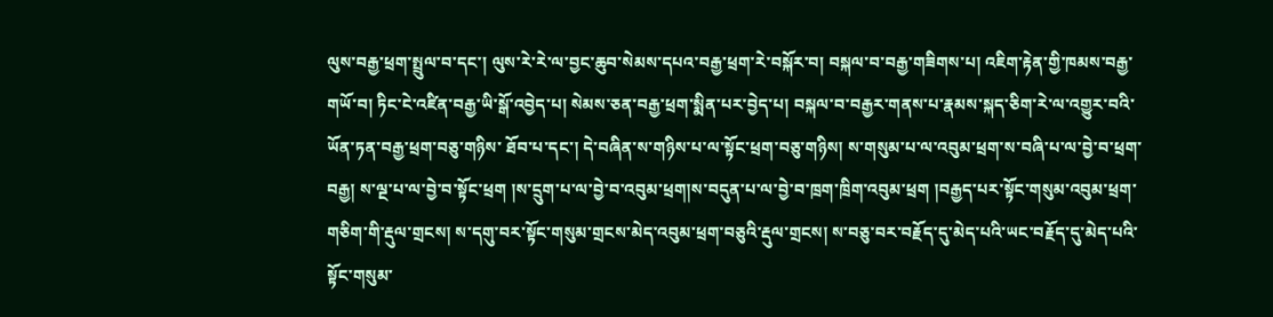ལུས་བརྒྱ་ཕྲག་སྤྲུལ་བ་དང་། ལུས་རེ་རེ་ལ་བྱང་ཆུབ་སེམས་དཔའ་བརྒྱ་ཕྲག་རེ་བསྐོར་བ། བསྐལ་བ་བརྒྱ་གཟིགས་པ། འཇིག་རྟེན་གྱི་ཁམས་བརྒྱ་གཡོ་བ། ཏིང་ངེ་འཛིན་བརྒྱ་ཡི་སྒོ་འབྱེད་པ། སེམས་ཅན་བརྒྱ་ཕྲག་སྨིན་པར་བྱེད་པ། བསྐལ་བ་བརྒྱར་གནས་པ་རྣམས་སྐད་ཅིག་རེ་ལ་འགྱུར་བའི་ཡོན་ཏན་བརྒྱ་ཕྲག་བཅུ་གཉིས་ ཐོབ་པ་དང་། དེ་བཞིན་ས་གཉིས་པ་ལ་སྟོང་ཕྲག་བཅུ་གཉིས། ས་གསུམ་པ་ལ་འབུམ་ཕྲག་ས་བཞི་པ་ལ་བྱེ་བ་ཕྲག་བརྒྱ། ས་ལྔ་པ་ལ་བྱེ་བ་སྟོང་ཕྲག །ས་དྲུག་པ་ལ་བྱེ་བ་འབུམ་ཕྲག།ས་བདུན་པ་ལ་བྱེ་བ་ཁྲག་ཁྲིག་འབུམ་ཕྲག །བརྒྱད་པར་སྟོང་གསུམ་འབུམ་ཕྲག་གཅིག་གི་རྡུལ་གྲངས། ས་དགུ་བར་སྟོང་གསུམ་གྲངས་མེད་འབུམ་ཕྲག་བཅུའི་རྡུལ་གྲངས། ས་བཅུ་བར་བརྗོད་དུ་མེད་པའི་ཡང་བརྗོད་དུ་མེད་པའི་སྟོང་གསུམ་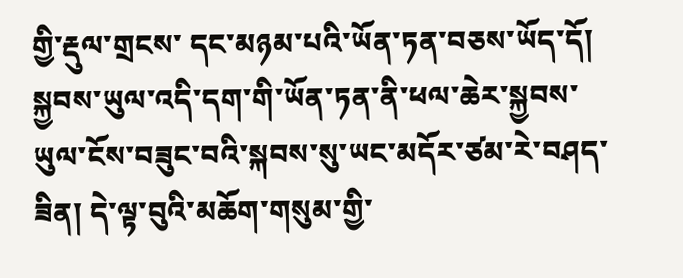གྱི་རྡུལ་གྲངས་ དང་མཉམ་པའི་ཡོན་ཏན་བཅས་ཡོད་དོ།
སྐྱབས་ཡུལ་འདི་དག་གི་ཡོན་ཏན་ནི་ཕལ་ཆེར་སྐྱབས་ཡུལ་ངོས་བཟུང་བའི་སྐབས་སུ་ཡང་མདོར་ཙམ་རེ་བཤད་ཟིན། དེ་ལྟ་བུའི་མཆོག་གསུམ་གྱི་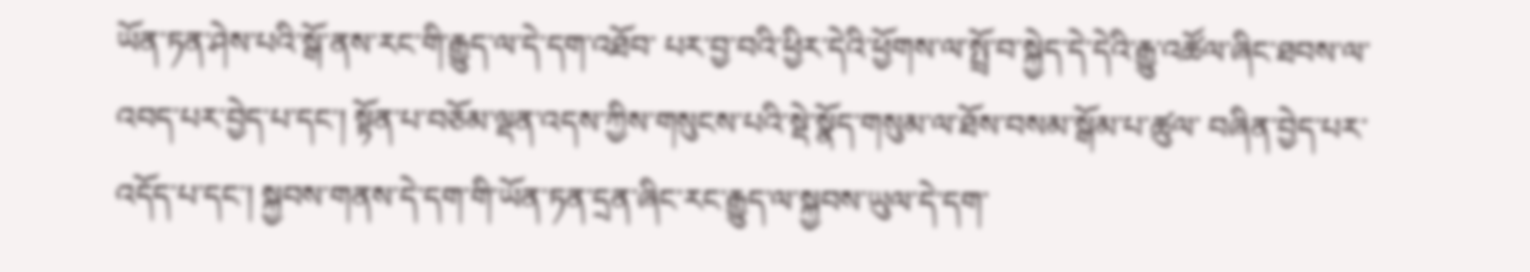ཡོན་ཏན་ཤེས་པའི་སྒོ་ནས་རང་གི་རྒྱུད་ལ་དེ་དག་འཐོབ་ པར་བྱ་བའི་ཕྱིར་དེའི་ཕྱོགས་ལ་སྤྲོ་བ་སྐྱེད་དེ་དེའི་རྒྱུ་འཚོལ་ཞིང་ཐབས་ལ་ འབད་པར་བྱེད་པ་དང་། སྟོན་པ་བཅོམ་ལྡན་འདས་ཀྱིས་གསུངས་པའི་སྡེ་སྣོད་གསུམ་ལ་ཐོས་བསམ་སྒོམ་པ་ཚུལ་ བཞིན་བྱེད་པར་འདོད་པ་དང་། སྐྱབས་གནས་དེ་དག་གི་ཡོན་ཏན་དྲན་ཞིང་རང་རྒྱུད་ལ་སྐྱབས་ཡུལ་དེ་དག་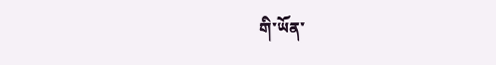གི་ཡོན་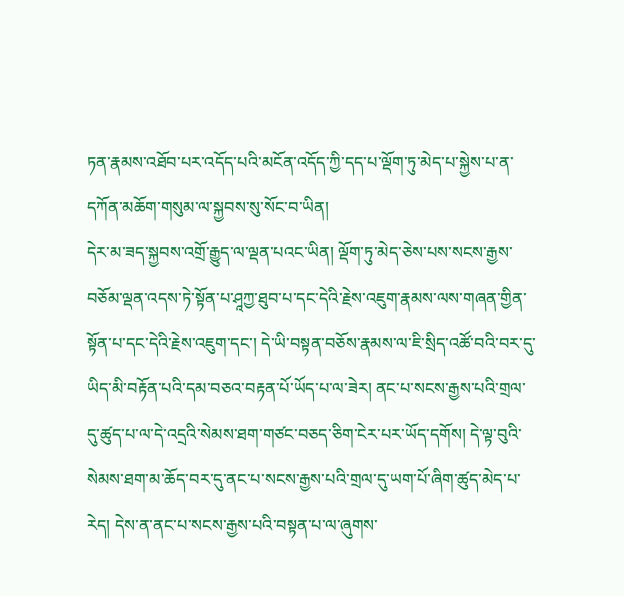ཏན་རྣམས་འཐོབ་པར་འདོད་པའི་མངོན་འདོད་ཀྱི་དད་པ་ལྡོག་ཏུ་མེད་པ་སྐྱེས་པ་ན་དཀོན་མཆོག་གསུམ་ལ་སྐྱབས་སུ་སོང་བ་ཡིན།
དེར་མ་ཟད་སྐྱབས་འགྲོ་རྒྱུད་ལ་ལྡན་པའང་ཡིན། ལྡོག་ཏུ་མེད་ཅེས་པས་སངས་རྒྱས་བཅོམ་ལྡན་འདས་ཏེ་སྟོན་པ་ཤཱཀྱ་ཐུབ་པ་དང་དེའི་རྗེས་འཇུག་རྣམས་ལས་གཞན་གྱིན་སྟོན་པ་དང་དེའི་རྗེས་འཇུག་དང་། དེ་ཡི་བསྟན་བཅོས་རྣམས་ལ་ཇི་སྲིད་འཚོ་བའི་བར་དུ་ཡིད་མི་བརྟོན་པའི་དམ་བཅའ་བརྟན་པོ་ཡོད་པ་ལ་ཟེར། ནང་པ་སངས་རྒྱས་པའི་གྲལ་དུ་ཚུད་པ་ལ་དེ་འདྲའི་སེམས་ཐག་གཙང་བཅད་ཅིག་ངེར་པར་ཡོད་དགོས། དེ་ལྟ་བུའི་སེམས་ཐག་མ་ཆོད་བར་དུ་ནང་པ་སངས་རྒྱས་པའི་གྲལ་དུ་ཡག་པོ་ཞིག་ཚུད་མེད་པ་རེད། དེས་ན་ནང་པ་སངས་རྒྱས་པའི་བསྟན་པ་ལ་ཞུགས་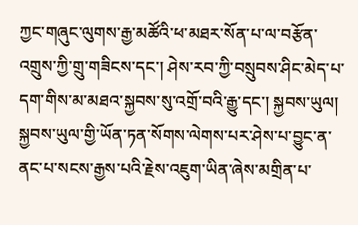ཀྱང་གཞུང་ལུགས་རྒྱ་མཚོའི་ཕ་མཐར་སོན་པ་ལ་བརྩོན་འགྲུས་ཀྱི་གྲུ་གཟིངས་དང་། ཤེས་རབ་ཀྱི་བསྲུབས་ཤིང་མེད་པ་དག་གིས་མ་མཐའ་སྐྱབས་སུ་འགྲོ་བའི་རྒྱུ་དང་། སྐྱབས་ཡུལ། སྐྱབས་ཡུལ་གྱི་ཡོན་ཏན་སོགས་ལེགས་པར་ཤེས་པ་བྱུང་ན་ནང་པ་སངས་རྒྱས་པའི་རྗེས་འཇུག་ཡིན་ཞེས་མགྲིན་པ་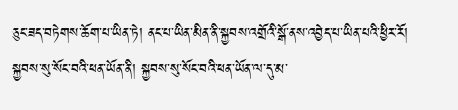ཅུང་ཟད་བཏེགས་ཆོག་པ་ཡིན་ཏེ། ནང་པ་ཡིན་མིན་ནི་སྐྱབས་འགྲོའི་སྒོ་ནས་འབྱེད་པ་ཡིན་པའི་ཕྱིར་རོ།
སྐྱབས་སུ་སོང་བའི་ཕན་ཡོན་ནི། སྐྱབས་སུ་སོང་བའི་ཕན་ཡོན་ལ་དུ་མ་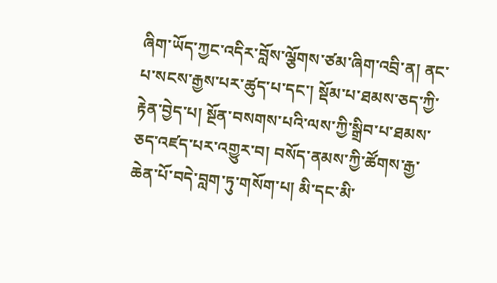ཞིག་ཡོད་ཀྱང་འདིར་བློས་ལྕོགས་ཙམ་ཞིག་འབྲི་ན། ནང་པ་སངས་རྒྱས་པར་ཚུད་པ་དང་། སྡོམ་པ་ཐམས་ཅད་ཀྱི་རྟེན་བྱེད་པ། སྔོན་བསགས་པའི་ལས་ཀྱི་སྒྲིབ་པ་ཐམས་ཅད་འཛད་པར་འགྱུར་བ། བསོད་ནམས་ཀྱི་ཚོགས་རྒྱ་ཆེན་པོ་བདེ་བླག་ཏུ་གསོག་པ། མི་དང་མི་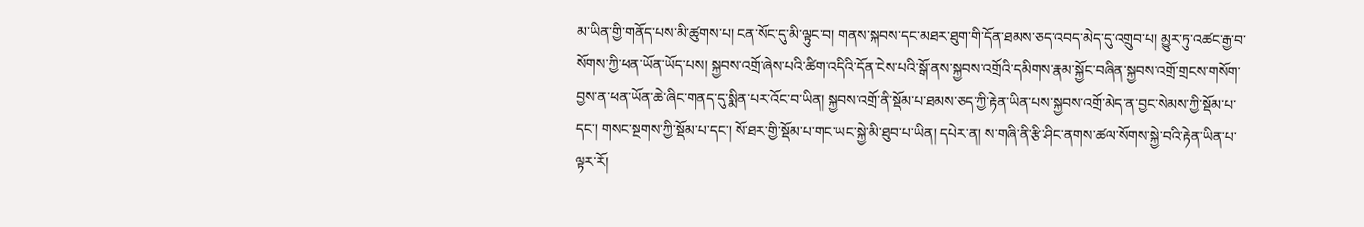མ་ཡིན་གྱི་གནོད་པས་མི་ཚུགས་པ། ངན་སོང་དུ་མི་ལྟུང་བ། གནས་སྐབས་དང་མཐར་ཐུག་གི་དོན་ཐམས་ཅད་འབད་མེད་དུ་འགྲུབ་པ། མྱུར་ཏུ་འཚང་རྒྱ་བ་སོགས་ཀྱི་ཕན་ཡོན་ཡོད་པས། སྐྱབས་འགྲོ་ཞེས་པའི་ཚིག་འདིའི་དོན་ངེས་པའི་སྒོ་ནས་སྐྱབས་འགྲོའི་དམིགས་རྣམ་སྐྱོང་བཞིན་སྐྱབས་འགྲོ་གྲངས་གསོག་བྱས་ན་ཕན་ཡོན་ཆེ་ཞིང་གནད་དུ་སྨིན་པར་འོང་བ་ཡིན། སྐྱབས་འགྲོ་ནི་སྡོམ་པ་ཐམས་ཅད་ཀྱི་རྟེན་ཡིན་པས་སྐྱབས་འགྲོ་མེད་ན་བྱང་སེམས་ཀྱི་སྡོམ་པ་དང་། གསང་སྔགས་ཀྱི་སྡོམ་པ་དང་། སོ་ཐར་གྱི་སྡོམ་པ་གང་ཡང་སྐྱེ་མི་ཐུབ་པ་ཡིན། དཔེར་ན། ས་གཞི་ནི་རྩི་ཤིང་ནགས་ཚལ་སོགས་སྐྱེ་བའི་རྟེན་ཡིན་པ་ལྟར་རོ།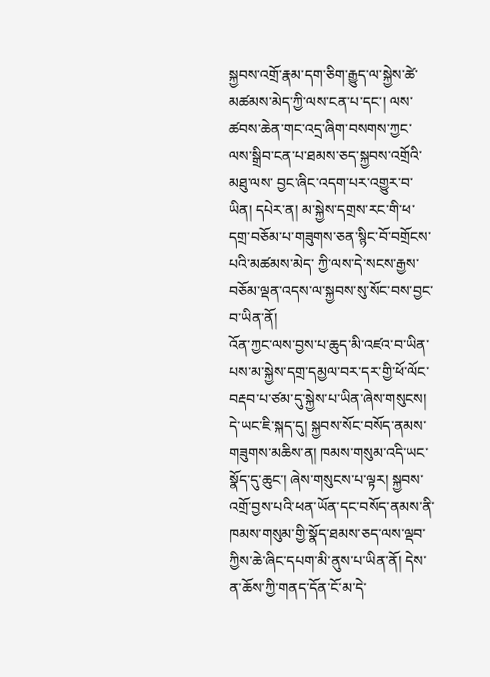སྐྱབས་འགྲོ་རྣམ་དག་ཅིག་རྒྱུད་ལ་སྐྱེས་ཚེ་མཚམས་མེད་ཀྱི་ལས་ངན་པ་དང་། ལས་ཚབས་ཆེན་གང་འདྲ་ཞིག་བསགས་ཀྱང་ལས་སྒྲིབ་ངན་པ་ཐམས་ཅད་སྐྱབས་འགྲོའི་མཐུ་ལས་ བྱང་ཞིང་འདག་པར་འགྱུར་བ་ཡིན། དཔེར་ན། མ་སྐྱེས་དགྲས་རང་གི་ཕ་དགྲ་བཅོམ་པ་གཟུགས་ཅན་སྙིང་བོ་བགྲོངས་པའི་མཚམས་མེད་ ཀྱི་ལས་དེ་སངས་རྒྱས་བཅོམ་ལྡན་འདས་ལ་སྐྱབས་སུ་སོང་བས་བྱང་བ་ཡིན་ནོ།
འོན་ཀྱང་ལས་བྱས་པ་ཆུད་མི་འཛའ་བ་ཡིན་པས་མ་སྐྱེས་དགྲ་དམྱལ་བར་དར་གྱི་ཕོ་ལོང་བརྡབ་པ་ཙམ་དུ་སྐྱེས་པ་ཡིན་ཞེས་གསུངས། དེ་ཡང་ཇི་སྐད་དུ། སྐྱབས་སོང་བསོད་ནམས་གཟུགས་མཆིས་ན། ཁམས་གསུམ་འདི་ཡང་སྣོད་དུ་ཆུང་། ཞེས་གསུངས་པ་ལྟར། སྐྱབས་འགྲོ་བྱས་པའི་ཕན་ཡོན་དང་བསོད་ནམས་ནི་ཁམས་གསུམ་གྱི་སྣོད་ཐམས་ཅད་ལས་ལྡབ་ཀྱིས་ཆེ་ཞིང་དཔག་མི་ནུས་པ་ཡིན་ནོ། དེས་ན་ཆོས་ཀྱི་གནད་དོན་ངོ་མ་དེ་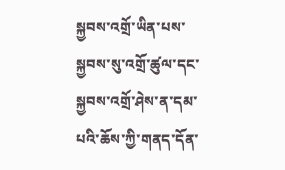སྐྱབས་འགྲོ་ཡིན་པས་སྐྱབས་སུ་འགྲོ་ཚུལ་དང་སྐྱབས་འགྲོ་ཤེས་ན་དམ་པའི་ཆོས་ཀྱི་གནད་དོན་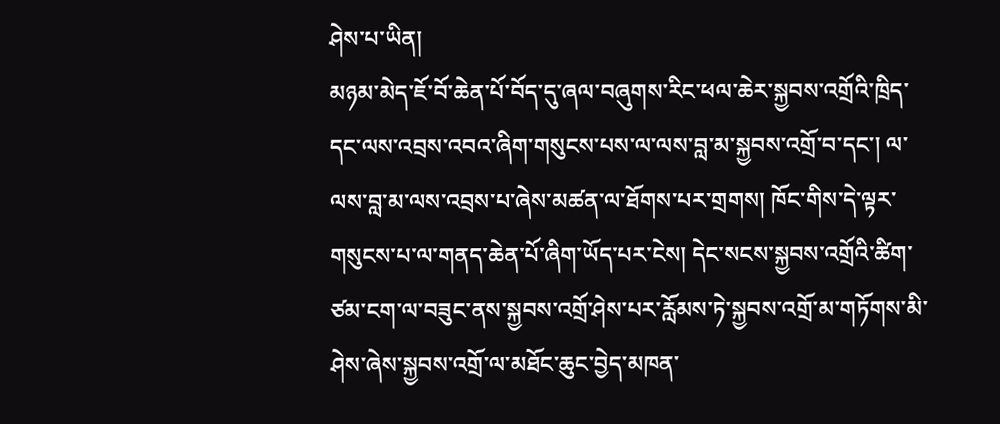ཤེས་པ་ཡིན།
མཉམ་མེད་ཇོ་བོ་ཆེན་པོ་བོད་དུ་ཞལ་བཞུགས་རིང་ཕལ་ཆེར་སྐྱབས་འགྲོའི་ཁྲིད་དང་ལས་འབྲས་འབའ་ཞིག་གསུངས་པས་ལ་ལས་བླ་མ་སྐྱབས་འགྲོ་བ་དང་། ལ་ལས་བླ་མ་ལས་འབྲས་པ་ཞེས་མཚན་ལ་ཐོགས་པར་གྲགས། ཁོང་གིས་དེ་ལྟར་གསུངས་པ་ལ་གནད་ཆེན་པོ་ཞིག་ཡོད་པར་ངེས། དེང་སངས་སྐྱབས་འགྲོའི་ཚིག་ཙམ་ངག་ལ་བཟུང་ནས་སྐྱབས་འགྲོ་ཤེས་པར་རློམས་ཏེ་སྐྱབས་འགྲོ་མ་གཏོགས་མི་ཤེས་ཞེས་སྐྱབས་འགྲོ་ལ་མཐོང་ཆུང་བྱེད་མཁན་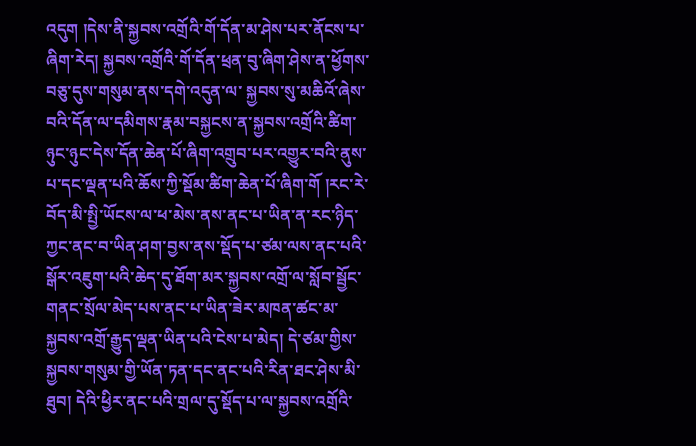འདུག །དེས་ནི་སྐྱབས་འགྲོའི་གོ་དོན་མ་ཤེས་པར་ནོངས་པ་ཞིག་རེད། སྐྱབས་འགྲོའི་གོ་དོན་ཕྲན་བུ་ཞིག་ཤེས་ན་ཕྱོགས་བཅུ་དུས་གསུམ་ནས་དགེ་འདུན་ལ་ སྐྱབས་སུ་མཆིའོ་ཞེས་བའི་དོན་ལ་དམིགས་རྣམ་བསྐྱངས་ན་སྐྱབས་འགྲོའི་ཚིག་ཉུང་ཉུང་དེས་དོན་ཆེན་པོ་ཞིག་འགྲུབ་པར་འགྱུར་བའི་ནུས་པ་དང་ལྡན་པའི་ཆོས་ཀྱི་སྡོམ་ཚིག་ཆེན་པོ་ཞིག་གོ །རང་རེ་བོད་མི་སྤྱི་ཡོངས་ལ་ཕ་མེས་ནས་ནང་པ་ཡིན་ན་རང་ཉིད་ཀྱང་ནང་བ་ཡིན་ཤག་བྱས་ནས་སྡོད་པ་ཙམ་ལས་ནང་པའི་སྒོར་འཇུག་པའི་ཆེད་དུ་ཐོག་མར་སྐྱབས་འགྲོ་ལ་སློབ་སྦྱོང་གནང་སྲོལ་མེད་པས་ནང་པ་ཡིན་ཟེར་མཁན་ཚང་མ་སྐྱབས་འགྲོ་རྒྱུད་ལྡན་ཡིན་པའི་ངེས་པ་མེད། དེ་ཙམ་གྱིས་སྐྱབས་གསུམ་གྱི་ཡོན་ཏན་དང་ནང་པའི་རིན་ཐང་ཤེས་མི་ཐུབ། དེའི་ཕྱིར་ནང་པའི་གྲལ་དུ་སྡོད་པ་ལ་སྐྱབས་འགྲོའི་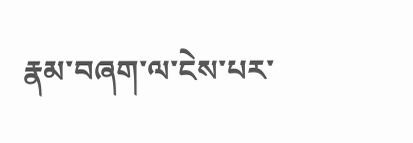རྣམ་བཞག་ལ་ངེས་པར་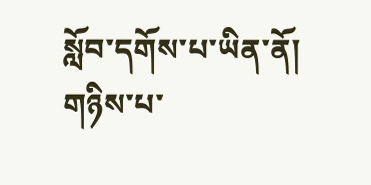སློབ་དགོས་པ་ཡིན་ནོ།
གཉིས་པ་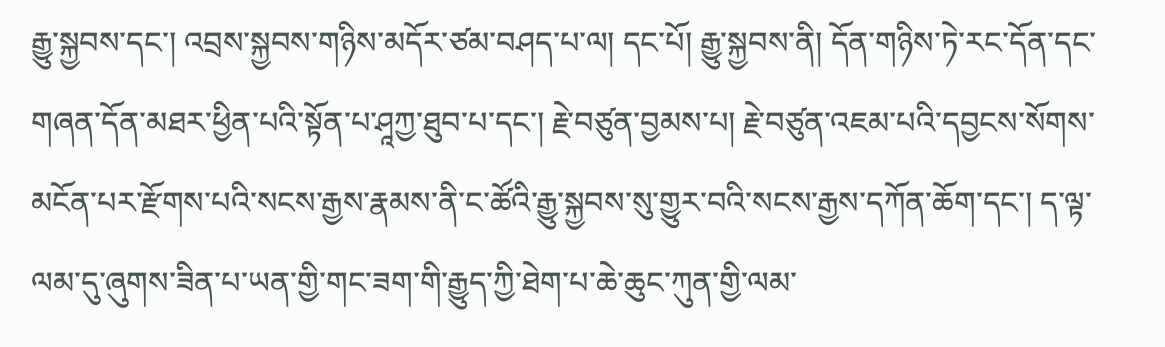རྒྱུ་སྐྱབས་དང་། འབྲས་སྐྱབས་གཉིས་མདོར་ཙམ་བཤད་པ་ལ། དང་པོ། རྒྱུ་སྐྱབས་ནི། དོན་གཉིས་ཏེ་རང་དོན་དང་གཞན་དོན་མཐར་ཕྱིན་པའི་སྟོན་པ་ཤཱཀྱ་ཐུབ་པ་དང་། རྗེ་བཙུན་བྱམས་པ། རྗེ་བཙུན་འཇམ་པའི་དབྱངས་སོགས་མངོན་པར་རྫོགས་པའི་སངས་རྒྱས་རྣམས་ནི་ང་ཚོའི་རྒྱུ་སྐྱབས་སུ་གྱུར་བའི་སངས་རྒྱས་དཀོན་ཆོག་དང་། ད་ལྟ་ལམ་དུ་ཞུགས་ཟིན་པ་ཡན་གྱི་གང་ཟག་གི་རྒྱུད་ཀྱི་ཐེག་པ་ཆེ་ཆུང་ཀུན་གྱི་ལམ་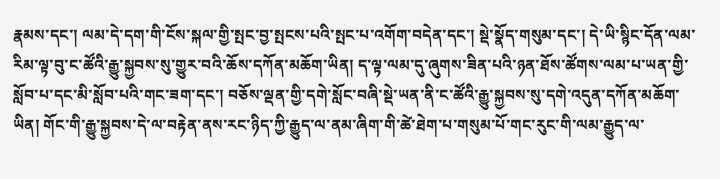རྣམས་དང་། ལམ་དེ་དག་གི་ངོས་སྐལ་གྱི་སྤང་བྱ་སྤངས་པའི་སྤང་པ་འགོག་བདེན་དང་། སྡེ་སྣོད་གསུམ་དང་། དེ་ཡི་སྙིང་དོན་ལམ་རིམ་ལྟ་བུ་ང་ཚོའི་རྒྱུ་སྐྱབས་སུ་གྱུར་བའི་ཆོས་དཀོན་མཆོག་ཡིན། ད་ལྟ་ལམ་དུ་ཞུགས་ཟིན་པའི་ཉན་ཐོས་ཚོགས་ལམ་པ་ཡན་གྱི་སློབ་པ་དང་མི་སློབ་པའི་གང་ཟག་དང་། བཅོས་ལྡན་གྱི་དགེ་སློང་བཞི་སྡེ་ཡན་ནི་ང་ཚོའི་རྒྱུ་སྐྱབས་སུ་དགེ་འདུན་དཀོན་མཆོག་ཡིན། གོང་གི་རྒྱུ་སྐྱབས་དེ་ལ་བརྟེན་ནས་རང་ཉིད་ཀྱི་རྒྱུད་ལ་ནམ་ཞིག་གི་ཚེ་ཐེག་པ་གསུམ་པོ་གང་རུང་གི་ལམ་རྒྱུད་ལ་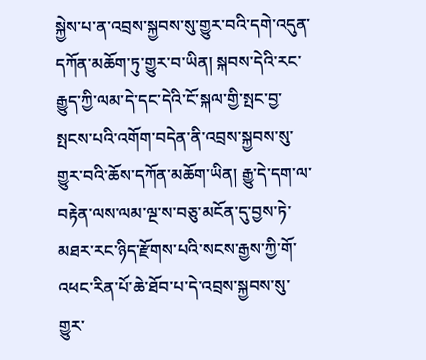སྐྱེས་པ་ན་འབྲས་སྐྱབས་སུ་གྱུར་བའི་དགེ་འདུན་དཀོན་མཆོག་ཏུ་གྱུར་བ་ཡིན། སྐབས་དེའི་རང་རྒྱུད་ཀྱི་ལམ་དེ་དང་དེའི་ངོ་སྐལ་གྱི་སྤང་བྱ་སྤངས་པའི་འགོག་བདེན་ནི་འབྲས་སྐྱབས་སུ་གྱུར་བའི་ཆོས་དཀོན་མཆོག་ཡིན། རྒྱུ་དེ་དག་ལ་བརྟེན་ལས་ལམ་ལྔ་ས་བཅུ་མངོན་དུ་བྱས་ཏེ་མཐར་རང་ཉིད་རྫོགས་པའི་སངས་རྒྱས་ཀྱི་གོ་འཕང་རིན་པོ་ཆེ་ཐོབ་པ་དེ་འབྲས་སྐྱབས་སུ་གྱུར་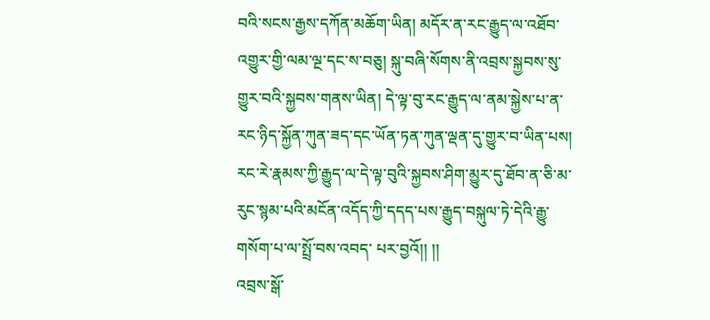བའི་སངས་རྒྱས་དཀོན་མཆོག་ཡིན། མདོར་ན་རང་རྒྱུད་ལ་འཐོབ་འགྱུར་གྱི་ལམ་ལྔ་དང་ས་བཅུ། སྐུ་བཞི་སོགས་ནི་འབྲས་སྐྱབས་སུ་གྱུར་བའི་སྐྱབས་གནས་ཡིན། དེ་ལྟ་བུ་རང་རྒྱུད་ལ་ནམ་སྐྱེས་པ་ན་རང་ཉིད་སྐྱོན་ཀུན་ཟད་དང་ཡོན་ཏན་ཀུན་ལྡན་དུ་གྱུར་བ་ཡིན་པས། རང་རེ་རྣམས་ཀྱི་རྒྱུད་ལ་དེ་ལྟ་བུའི་སྐྱབས་ཤིག་མྱུར་དུ་ཐོབ་ན་ཅི་མ་རུང་སྙམ་པའི་མངོན་འདོད་ཀྱི་དདད་པས་རྒྱུད་བསྐུལ་ཏེ་དེའི་རྒྱུ་གསོག་པ་ལ་སྤྲོ་བས་འབད་ པར་བྱའོ།། །།
འབྲས་སྒོ་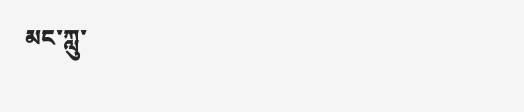མང་ཀླུ་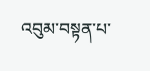འབུམ་བསྟན་པ་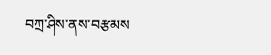བཀྲ་ཤིས་ནས་བརྩམས